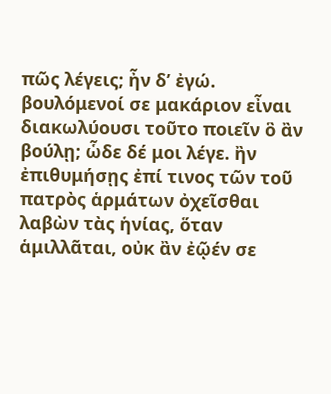πῶς λέγεις; ἦν δʼ ἐγώ. βουλόμενοί σε μακάριον εἶναι διακωλύουσι τοῦτο ποιεῖν ὃ ἂν βούλῃ; ὧδε δέ μοι λέγε. ἢν ἐπιθυμήσῃς ἐπί τινος τῶν τοῦ πατρὸς ἁρμάτων ὀχεῖσθαι λαβὼν τὰς ἡνίας, ὅταν ἁμιλλᾶται, οὐκ ἂν ἐῷέν σε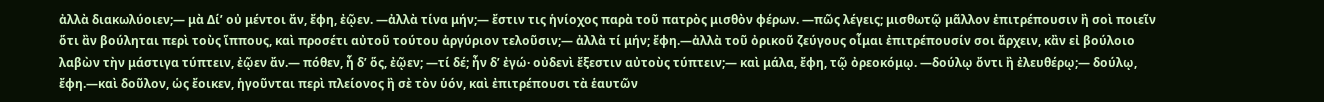ἀλλὰ διακωλύοιεν;— μὰ Δίʼ οὐ μέντοι ἄν, ἔφη, ἐῷεν. —ἀλλὰ τίνα μήν;— ἔστιν τις ἡνίοχος παρὰ τοῦ πατρὸς μισθὸν φέρων. —πῶς λέγεις; μισθωτῷ μᾶλλον ἐπιτρέπουσιν ἢ σοὶ ποιεῖν ὅτι ἂν βούληται περὶ τοὺς ἵππους, καὶ προσέτι αὐτοῦ τούτου ἀργύριον τελοῦσιν;— ἀλλὰ τί μήν; ἔφη.—ἀλλὰ τοῦ ὀρικοῦ ζεύγους οἶμαι ἐπιτρέπουσίν σοι ἄρχειν, κἂν εἰ βούλοιο λαβὼν τὴν μάστιγα τύπτειν, ἐῷεν ἄν.— πόθεν, ἦ δʼ ὅς, ἐῷεν; —τί δέ; ἦν δʼ ἐγώ· οὐδενὶ ἔξεστιν αὐτοὺς τύπτειν;— καὶ μάλα, ἔφη, τῷ ὀρεοκόμῳ. —δούλῳ ὄντι ἢ ἐλευθέρῳ;— δούλῳ, ἔφη.—καὶ δοῦλον, ὡς ἔοικεν, ἡγοῦνται περὶ πλείονος ἢ σὲ τὸν ὑόν, καὶ ἐπιτρέπουσι τὰ ἑαυτῶν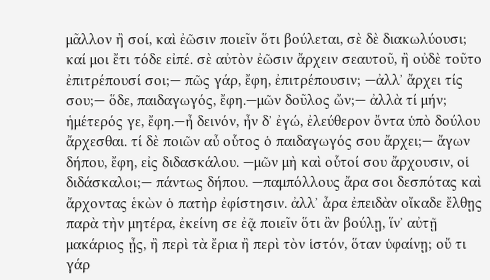μᾶλλον ἢ σοί, καὶ ἐῶσιν ποιεῖν ὅτι βούλεται, σὲ δὲ διακωλύουσι; καί μοι ἔτι τόδε εἰπέ. σὲ αὐτὸν ἐῶσιν ἄρχειν σεαυτοῦ, ἢ οὐδὲ τοῦτο ἐπιτρέπουσί σοι;— πῶς γάρ, ἔφη, ἐπιτρέπουσιν; —ἀλλʼ ἄρχει τίς σου;— ὅδε, παιδαγωγός, ἔφη.—μῶν δοῦλος ὤν;— ἀλλὰ τί μήν; ἡμέτερός γε, ἔφη.—ἦ δεινόν, ἦν δʼ ἐγώ, ἐλεύθερον ὄντα ὑπὸ δούλου ἄρχεσθαι. τί δὲ ποιῶν αὖ οὗτος ὁ παιδαγωγός σου ἄρχει;— ἄγων δήπου, ἔφη, εἰς διδασκάλου. —μῶν μὴ καὶ οὗτοί σου ἄρχουσιν, οἱ διδάσκαλοι;— πάντως δήπου. —παμπόλλους ἄρα σοι δεσπότας καὶ ἄρχοντας ἑκὼν ὁ πατὴρ ἐφίστησιν. ἀλλʼ ἆρα ἐπειδὰν οἴκαδε ἔλθῃς παρὰ τὴν μητέρα, ἐκείνη σε ἐᾷ ποιεῖν ὅτι ἂν βούλῃ, ἵνʼ αὐτῇ μακάριος ᾖς, ἢ περὶ τὰ ἔρια ἢ περὶ τὸν ἱστόν, ὅταν ὑφαίνῃ; οὔ τι γάρ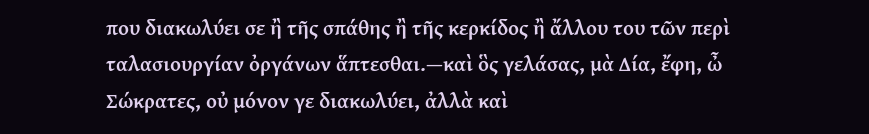που διακωλύει σε ἢ τῆς σπάθης ἢ τῆς κερκίδος ἢ ἄλλου του τῶν περὶ ταλασιουργίαν ὀργάνων ἅπτεσθαι.—καὶ ὃς γελάσας, μὰ Δία, ἔφη, ὦ Σώκρατες, οὐ μόνον γε διακωλύει, ἀλλὰ καὶ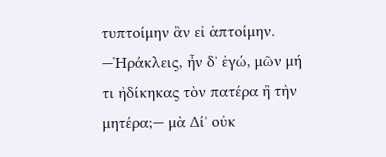τυπτοίμην ἂν εἰ ἁπτοίμην. —Ἡράκλεις, ἦν δʼ ἐγώ, μῶν μή τι ἠδίκηκας τὸν πατέρα ἢ τὴν μητέρα;— μὰ Δίʼ οὐκ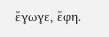ἔγωγε, ἔφη.